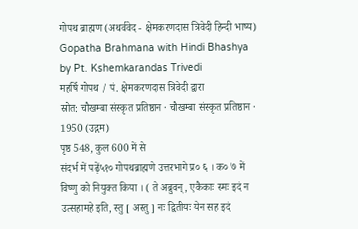गोपथ ब्राह्मण (अथर्ववेद - क्षेमकरणदास त्रिवेदी हिन्दी भाष्य)
Gopatha Brahmana with Hindi Bhashya by Pt. Kshemkarandas Trivedi
महर्षि गोपथ / पं. क्षेमकरणदास त्रिवेदी द्वारा
स्रोत: चौखम्बा संस्कृत प्रतिष्ठान · चौखम्बा संस्कृत प्रतिष्ठान · 1950 (उद्गम)
पृष्ठ 548, कुल 600 में से
संदर्भ में पढ़ें५१० गोपथब्राह्मणे उत्तरभागे प्र० ६ । क० ७ में विष्णु को नियुक्त किया । ( ते अब्रुवन्, एकैकाः स्मः इदं न उत्सहामहे इति, स्तु [ अस्तु ] नः द्वितीयः येन सह इदं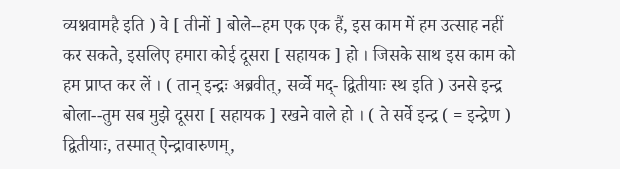व्यश्नवामहै इति ) वे [ तीनों ] बोले--हम एक एक हैं, इस काम में हम उत्साह नहीं कर सकते, इसलिए हमारा कोई दूसरा [ सहायक ] हो । जिसके साथ इस काम को हम प्राप्त कर लें । ( तान् इन्द्रः अब्रवीत्, सर्व्वे मद्- द्वितीयाः स्थ इति ) उनसे इन्द्र बोला--तुम सब मुझे दूसरा [ सहायक ] रखने वाले हो । ( ते सर्वे इन्द्र ( = इन्द्रेण ) द्वितीयाः, तस्मात् ऐन्द्रावारुणम्,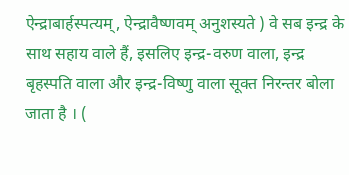ऐन्द्राबार्हस्पत्यम्, ऐन्द्रावैष्णवम् अनुशस्यते ) वे सब इन्द्र के साथ सहाय वाले हैं, इसलिए इन्द्र-वरुण वाला, इन्द्र बृहस्पति वाला और इन्द्र-विष्णु वाला सूक्त निरन्तर बोला जाता है । (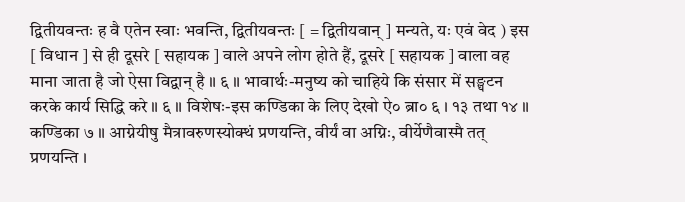द्वितीयवन्तः ह वै एतेन स्वाः भवन्ति, द्वितीयवन्तः [ = द्वितीयवान् ] मन्यते, यः एवं वेद ) इस [ विधान ] से ही दूसरे [ सहायक ] वाले अपने लोग होते हैं, दूसरे [ सहायक ] वाला वह माना जाता है जो ऐसा विद्वान् है ॥ ६ ॥ भावार्थः-मनुष्य को चाहिये कि संसार में सङ्घटन करके कार्य सिद्धि करे ॥ ६ ॥ विशेषः-इस कण्डिका के लिए देखो ऐ० ब्रा० ६ । १३ तथा १४ ॥ कण्डिका ७ ॥ आग्नेयीषु मैत्रावरुणस्योक्थं प्रणयन्ति, वीर्यं वा अग्निः, वीर्येणैवास्मै तत् प्रणयन्ति ।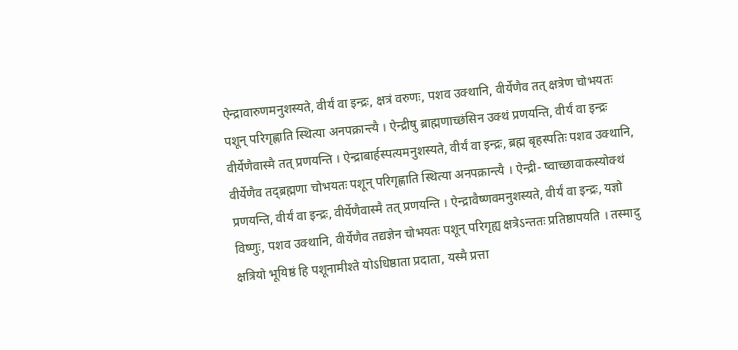ऐन्द्रावारुणमनुशस्यते, वीर्यं वा इन्द्रः, क्षत्रं वरुणः, पशव उक्थानि, वीर्येणैव तत् क्षत्रेण चोभयतः पशून् परिगृह्णाति स्थित्या अनपक्रान्त्यै । ऐन्द्रीषु ब्राह्मणाच्छंसिन उक्थं प्रणयन्ति, वीर्यं वा इन्द्रः वीर्येणैवास्मै तत् प्रणयन्ति । ऐन्द्राबार्हस्पत्यमनुशस्यते, वीर्यं वा इन्द्रः, ब्रह्म बृहस्पतिः पशव उक्थानि, वीर्येणैव तद्ब्रह्मणा चोभयतः पशून् परिगृह्णाति स्थित्या अनपक्रान्त्यै । ऐन्द्री- ष्वाच्छावाकस्योक्थं प्रणयन्ति, वीर्यं वा इन्द्रः, वीर्येणैवास्मै तत् प्रणयन्ति । ऐन्द्रावैष्णवमनुशस्यते, वीर्यं वा इन्द्रः, यज्ञो विष्णुः, पशव उक्थानि, वीर्येणैव तद्यज्ञेन चोभयतः पशून् परिगृह्य क्षत्रेऽन्ततः प्रतिष्ठापयति । तस्मादु क्षत्रियो भूयिष्ठं हि पशूनामीश्ते योऽधिष्ठाता प्रदाता, यस्मै प्रत्ता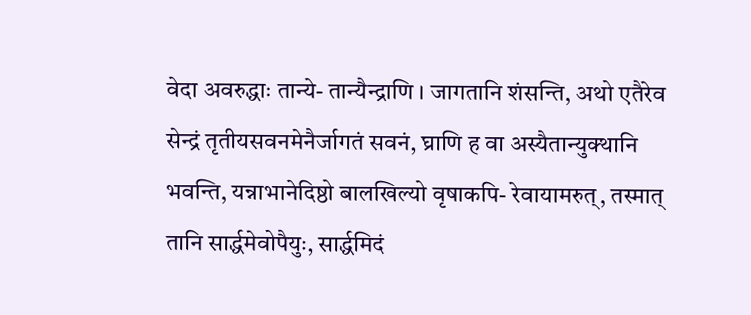वेदा अवरुद्धाः तान्ये- तान्यैन्द्राणि । जागतानि शंसन्ति, अथो एतैरेव सेन्द्रं तृतीयसवनमेनैर्जागतं सवनं, घ्राणि ह वा अस्यैतान्युक्थानि भवन्ति, यन्नाभानेदिष्ठो बालखिल्यो वृषाकपि- रेवायामरुत्, तस्मात् तानि सार्द्धमेवोपैयुः, सार्द्धमिदं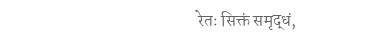रेतः सिक्तं समृद्धं,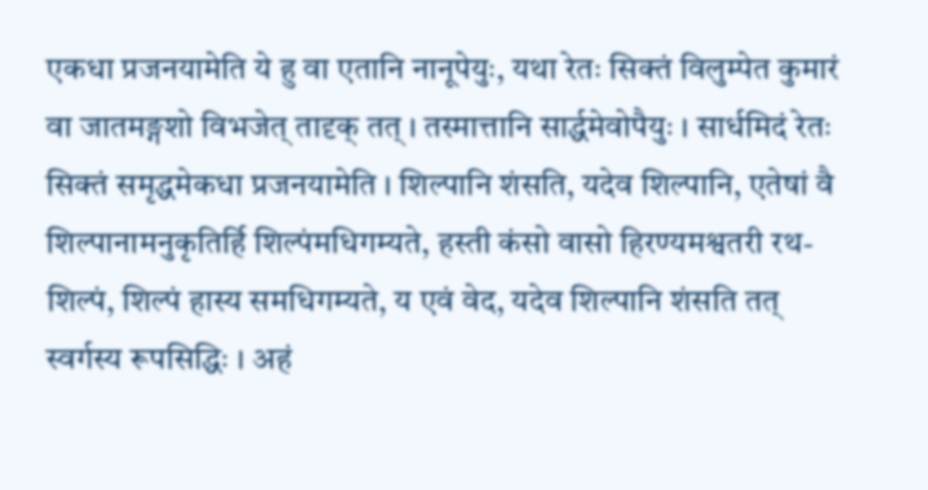एकधा प्रजनयामेति ये हु वा एतानि नानूपेयुः, यथा रेतः सिक्तं विलुम्पेत कुमारं वा जातमङ्गशो विभजेत् तादृक् तत् । तस्मात्तानि सार्द्धमेवोपैयुः । सार्धमिदं रेतः सिक्तं समृद्धमेकधा प्रजनयामेति । शिल्पानि शंसति, यदेव शिल्पानि, एतेषां वै शिल्पानामनुकृतिर्हि शिल्पंमधिगम्यते, हस्ती कंसो वासो हिरण्यमश्वतरी रथ- शिल्पं, शिल्पं हास्य समधिगम्यते, य एवं वेद, यदेव शिल्पानि शंसति तत् स्वर्गस्य रूपसिद्धिः । अहं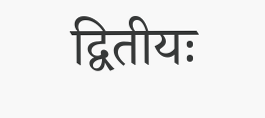द्वितीयः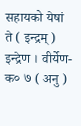सहायको येषां ते ( इन्द्रम् ) इन्द्रेण । वीर्येण-क० ७ ( अनु )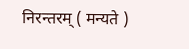निरन्तरम् ( मन्यते )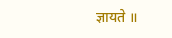ज्ञायते ॥